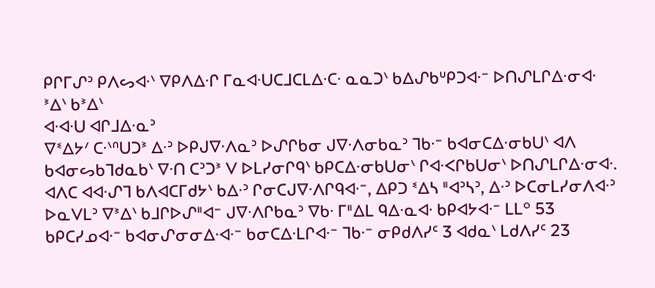ᑭᒋᒥᔑᐣ ᑭᐱᔕᐊᐧᐠ ᐁᑭᐱᐃᐧᒋ ᒥᓇᐊᐧᑌᑕᒧᑕᒪᐃᐧᑕᐧ ᓇᓇᑐᐠ ᑲᐃᔑᑲᐡᑭᑐᐊᐧᐨ ᐅᑎᔑᒪᒋᐃᐧᓂᐊᐧ
ᕑᐃᐠ ᑲᕑᐃᐠ
ᐊᐧᐊᐧᑌ ᐊᒋᒧᐃᐧᓇᐣ
ᐁᓫᐃᔭᐟ ᑕᐧᐠᐢᑌᑐᕑ ᐃᐧᐣ ᐅᑭᒍᐁᐧᐱᓇᐣ ᐅᔑᒋᑲᓂ ᒍᐁᐧᐱᓂᑲᓇᐣ ᒣᑲᐧᐨ ᑲᐊᓂᑕᐃᐧᓂᑲᑌᐠ ᐊᐱ ᑲᐊᓂᔕᑲᒣᑯᓇᑲᐠ ᐁᐧᑎ ᑕᐣᑐᕑ ᐯ ᐅᒪᓯᓂᒋᑫᐠ ᑲᑭᑕᐃᐧᓂᑲᑌᓂᐠ ᒋᐊᐧᐸᒋᑲᑌᓂᐠ ᐅᑎᔑᒪᒋᐃᐧᓂᐊᐧ.
ᐊᐱᑕ ᐊᐊᐧᔑᒣ ᑲᐱᐊᑕᒥᑯᔭᐠ ᑲᐃᐧᐣ ᒋᓂᑕᒍᐁᐧᐱᒋᑫᐊᐧᐨ, ᐃᑭᑐ ᓫᐃᓴ ᐦᐊᐣᓴᐣ, ᐃᐧᐣ ᐅᑕᓂᒪᓯᓂᐱᐊᐧᐣ ᐅᓇᐯᒪᐣ ᐁᕑᐃᐠ ᑲᒧᒋᐅᔑᐦᐊᐨ ᒍᐁᐧᐱᒋᑲᓇᐣ ᐁᑲᐧ ᒥᐦᐃᒪ ᑫᐃᐧᓇᐊᐧ ᑲᑭᐊᔭᐊᐧᐨ ᒪᒪᐤ 53 ᑲᑭᑕᓯᓄᐊᐧᐨ ᑲᐊᓂᔑᓂᓂᐃᐧᐊᐧᐨ ᑲᓂᑕᐃᐧᒪᒋᐊᐧᐨ ᒣᑲᐧᐨ ᓂᑭᑯᐱᓯᑦ 3 ᐊᑯᓇᐠ ᒪᑯᐱᓯᑦ 23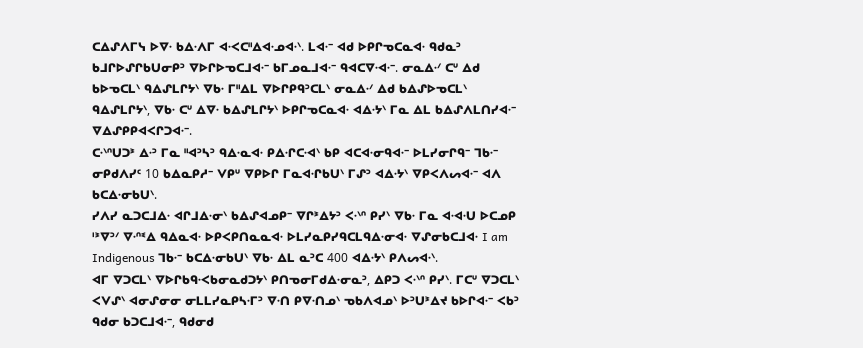ᑕᐃᔑᐱᒥᓭ ᐅᐁᐧ ᑲᐃᐧᐱᒥ ᐊᐧᐸᑕᐦᐃᐊᐧᓄᐊᐧᐠ. ᒪᐊᐧᐨ ᐊᑯ ᐅᑭᒋᓀᑕᓇᐊᐧ ᑫᑯᓇᐣ ᑲᒧᒋᐅᔑᒋᑲᑌᓂᑭᐣ ᐁᐅᒋᐅᓀᑕᒧᐊᐧᐨ ᑲᒥᓄᓇᒧᐊᐧᐨ ᑫᐊᑕᐁᐧᐊᐧᐨ. ᓂᓇᐃᐧᐟ ᑕᐡ ᐃᑯ ᑲᐅᓀᑕᒪᐠ ᑫᐃᔑᒪᒋᔭᐠ ᐁᑲᐧ ᒥᐦᐃᒪ ᐁᐅᒋᑭᑫᐣᑕᒪᐠ ᓂᓇᐃᐧᐟ ᐃᑯ ᑲᐃᔑᐅᓀᑕᒪᐠ ᑫᐃᔑᒪᒋᔭᐠ, ᐁᑲᐧ ᑕᐡ ᐃᐁᐧ ᑲᐃᔑᒪᒋᔭᐠ ᐅᑭᒋᓀᑕᓇᐊᐧ ᐊᐃᐧᔭᐠ ᒥᓇ ᐃᒪ ᑲᐃᔑᐱᒪᑎᓯᐊᐧᐨ ᐁᐃᔑᑭᑭᐊᐸᒋᑐᐊᐧᐨ.
ᑕᐧᐠᐢᑌᑐᕑ ᐃᐧᐣ ᒥᓇ ᐦᐊᐣᓴᐣ ᑫᐃᐧᓇᐊᐧ ᑭᐃᐧᒋᑕᐧᐊᐠ ᑲᑭ ᐊᑕᐊᐧᓂᑫᐊᐧᐨ ᐅᒪᓯᓂᒋᑫᐨ ᒣᑲᐧᐨ ᓂᑭᑯᐱᓯᑦ 10 ᑲᐃᓇᑭᓱᐨ ᐯᑭᐡ ᐁᑭᐅᒋ ᒥᓇᐊᐧᒋᑲᑌᐠ ᒥᔑᐣ ᐊᐃᐧᔭᐠ ᐁᑭᐸᐱᔕᐊᐧᐨ ᐊᐱ ᑲᑕᐃᐧᓂᑲᑌᐠ.
ᓯᐱᓯ ᓇᑐᑕᒧᐃᐧ ᐊᒋᒧᐃᐧᓂᐠ ᑲᐃᔑᐊᓄᑭᐨ ᐁᒋᕑᐃᔭᐣ ᐸᐧᐠᐢ ᑭᓯᐠ ᐁᑲᐧ ᒥᓇ ᐊᐧᐊᐧᑌ ᐅᑕᓄᑭ ᑊᕑᐁᐣᐟ ᐁᐧᐢᓫᐃ ᑫᐃᓇᐊᐧ ᐅᑭᐸᑭᑎᓇᓇᐊᐧ ᐅᒪᓯᓇᑭᓯᑫᑕᒪᑫᐃᐧᓂᐊᐧ ᐁᔑᓂᑲᑕᒧᐊᐧ I am Indigenous ᒣᑲᐧᐨ ᑲᑕᐃᐧᓂᑲᑌᐠ ᐁᑲᐧ ᐃᒪ ᓇᐣᑕ 400 ᐊᐃᐧᔭᐠ ᑭᐱᔕᐊᐧᐠ.
ᐊᒥ ᐁᑐᑕᒪᐠ ᐁᐅᒋᑲᑫᐧᐸᑲᓂᓇᑯᑐᔭᐠ ᑭᑎᓀᓂᒥᑯᐃᐧᓂᓇᐣ, ᐃᑭᑐ ᐸᐧᐠᐢ ᑭᓯᐠ. ᒥᑕᐡ ᐁᑐᑕᒪᐠ ᐸᐯᔑᐠ ᐊᓂᔑᓂᓂ ᓂᒪᒪᓯᓇᑭᓴᐧᒥᐣ ᐁᐧᑎ ᑭᐁᐧᑎᓄᐠ ᓀᑲᐱᐊᓄᐠ ᐅᐣᑌᕑᐃᔪ ᑲᐅᒋᐊᐧᐨ ᐸᑲᐣ ᑫᑯᓂ ᑲᑐᑕᒧᐊᐧᐨ, ᑫᑯᓂᑯ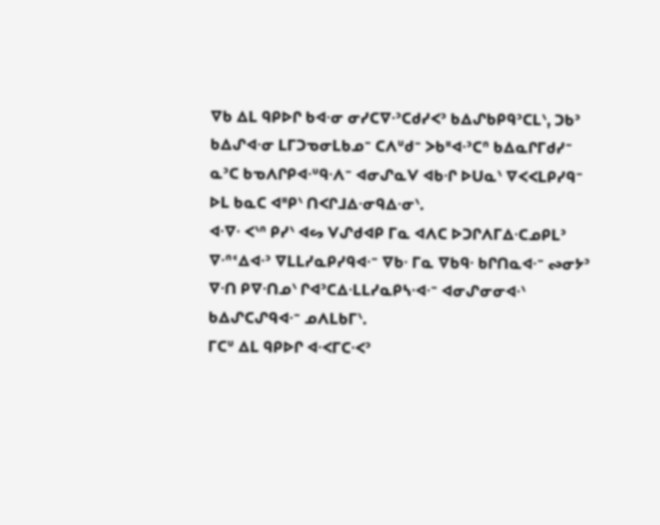ᐁᑲ ᐃᒪ ᑫᑭᐅᒋ ᑲᐊᐧᓂ ᓂᓯᑕᐁᐧᐣᑕᑯᓯᐸᐣ ᑲᐃᔑᑲᑭᑫᐣᑕᒪᐠ, ᑐᑲᐣ ᑲᐃᔑᐊᐧᓂ ᒪᒥᑐᓀᓂᒪᑲᓄᐨ ᑕᐱᐡᑯᐨ ᐳᑲᐦᐊᐧᐣᑕᐢ ᑲᐃᓇᒋᒥᑯᓯᐨ ᓇᐣᑕ ᑲᓀᐱᒋᑭᐊᐧᐡᑫᐧᐱᐨ ᐊᓂᔑᓇᐯ ᐊᑲᐧᒋ ᐅᑌᓇᐠ ᐁᐸᐸᒪᑭᓯᑫᐨ ᐅᒪ ᑲᓇᑕ ᐊᐦᑭᐠ ᑎᐸᒋᒧᐃᐧᓂᑫᐃᐧᓂᐠ.
ᐊᐧᐁᐧ ᐸᐠᐢ ᑭᓯᐠ ᐊᔕ ᐯᔑᑯᐊᑭ ᒥᓇ ᐊᐱᑕ ᐅᑐᒋᐱᒥᐃᐧᑕᓄᑭᒪᐣ ᐁᐧᐢᓫᐃᐊᐧᐣ ᐁᒪᒪᓯᓇᑭᓯᑫᐊᐧᐨ ᐁᑲᐧ ᒥᓇ ᐁᑲᑫᐧ ᑲᒋᑎᓇᐊᐧᐨ ᔓᓂᔭᐣ ᐁᐧᑎ ᑭᐁᐧᑎᓄᐠ ᒋᐊᐣᑕᐃᐧᒪᒪᓯᓇᑭᓴᐧᐊᐧᐨ ᐊᓂᔑᓂᓂᐊᐧᐠ ᑲᐃᔑᑕᔑᑫᐊᐧᐨ ᓄᐱᒪᑲᒥᐠ.
ᒥᑕᐡ ᐃᒪ ᑫᑭᐅᒋ ᐊᐧᐸᒥᑕᐧᐸᐣ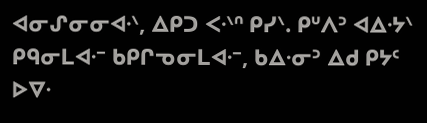ᐊᓂᔑᓂᓂᐊᐧᐠ, ᐃᑭᑐ ᐸᐧᐠᐢ ᑭᓯᐠ. ᑭᐡᐱᐣ ᐊᐃᐧᔭᐠ ᑭᑫᓂᒪᐊᐧᐨ ᑲᑭᒋᓀᓂᒪᐊᐧᐨ, ᑲᐃᐧᓂᐣ ᐃᑯ ᑭᔭᑦ ᐅᐁᐧ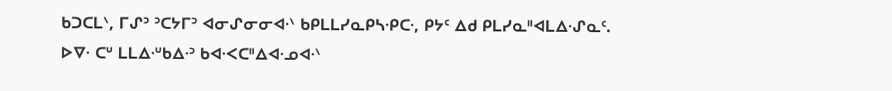ᑲᑐᑕᒪᐠ, ᒥᔑᐣ ᐣᑕᔭᒥᐣ ᐊᓂᔑᓂᓂᐊᐧᐠ ᑲᑭᒪᒪᓯᓇᑭᓴᐧᑭᑕᐧ, ᑭᔭᑦ ᐃᑯ ᑭᒪᓯᓇᐦᐊᒪᐃᐧᔑᓇᑦ.
ᐅᐁᐧ ᑕᐡ ᒪᒪᐃᐧᐡᑲᐃᐧᐣ ᑲᐊᐧᐸᑕᐦᐃᐊᐧᓄᐊᐧᐠ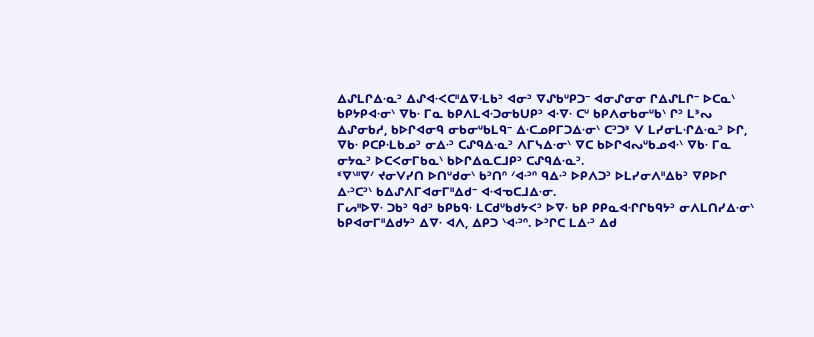ᐃᔑᒪᒋᐃᐧᓇᐣ ᐃᔑᐊᐧᐸᑕᐦᐃᐁᐧᒪᑲᐣ ᐊᓂᐣ ᐁᔑᑲᐡᑭᑐᐨ ᐊᓂᔑᓂᓂ ᒋᐃᔑᒪᒋᐨ ᐅᑕᓇᐠ ᑲᑭᔭᑭᐊᐧᓂᐠ ᐁᑲᐧ ᒥᓇ ᑲᑭᐱᒪᐊᐧᑐᓂᑲᑌᑭᐣ ᐊᐧᐁᐧ ᑕᐡ ᑲᑭᐱᓂᑲᓂᐡᑲᐠ ᒋᐣ ᒪᕑᔓ ᐃᔑᓂᑲᓱ, ᑲᐅᒋᐊᓂᑫ ᓂᑲᓂᐡᑲᒪᑫᐨ ᐃᐧᑕᓄᑭᒥᑐᐃᐧᓂᐠ ᑕᐣᑐᕑ ᐯ ᒪᓯᓂᒪᐧᒋᐃᐧᓇᐣ ᐅᒋ, ᐁᑲᐧ ᑭᑕᑭᐧᒪᑲᓄᐣ ᓂᐃᐧᐣ ᑕᔑᑫᐃᐧᓇᐣ ᐱᒥᓭᐃᐧᓂᐠ ᐁᑕ ᑲᐅᒋᐊᔓᐡᑲᓄᐊᐧᐠ ᐁᑲᐧ ᒥᓇ ᓂᔭᓇᐣ ᐅᑕᐸᓂᒥᑲᓇᐠ ᑲᐅᒋᐃᓇᑕᒧᑭᐣ ᑕᔑᑫᐃᐧᓇᐣ.
ᓫᐁᐠᐦᐁᐟ ᔪᓂᐯᓯᑎ ᐅᑎᐡᑯᓂᐠ ᑲᐣᑎᐢ ᐟᐊᐧᐣᐢ ᑫᐃᐧᐣ ᐅᑭᐱᑐᐣ ᐅᒪᓯᓂᐱᐦᐃᑲᐣ ᐁᑭᐅᒋ ᐃᐧᐣᑕᐣᐠ ᑲᐃᔑᐱᒥᐊᓂᒥᐦᐃᑯᐨ ᐊᐧᐊᓀᑕᒧᐃᐧᓂ.
ᒥᔕᐦᐅᐁᐧ ᑐᑲᐣ ᑫᑯᐣ ᑲᑭᑲᑫᐧ ᒪᑕᑯᐡᑲᑯᔭᐸᐣ ᐅᐁᐧ ᑲᑭ ᑭᑭᓇᐊᐧᒋᒋᑲᑫᔭᐣ ᓂᐱᒪᑎᓯᐃᐧᓂᐠ ᑲᑭᐊᓂᒥᐦᐃᑯᔭᐣ ᐃᐁᐧ ᐊᐱ, ᐃᑭᑐ ᐠᐊᐧᐣᐢ. ᐅᐣᒋᑕ ᒪᐃᐧᐣ ᐃᑯ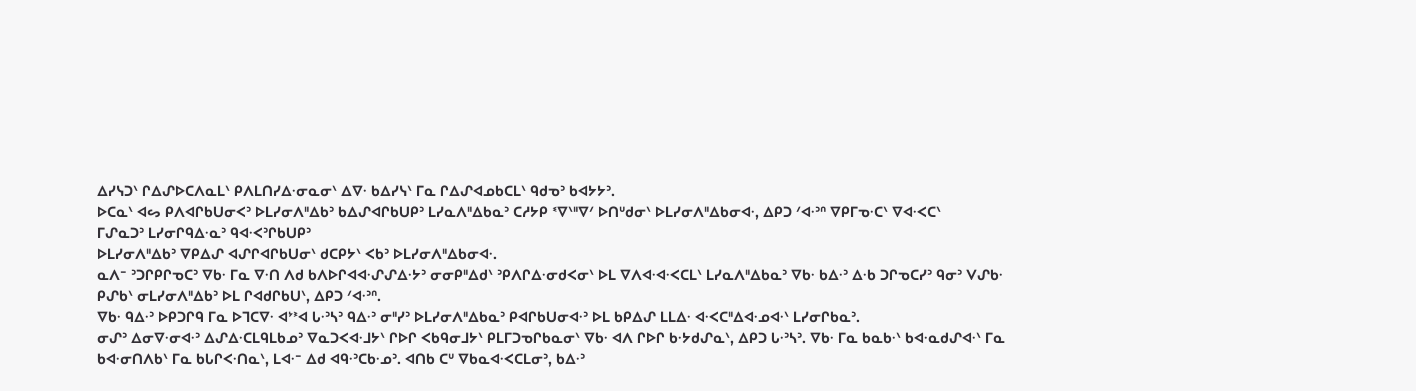ᐃᓯᓭᑐᐠ ᒋᐃᔑᐅᑕᐱᓇᒪᐠ ᑭᐱᒪᑎᓯᐃᐧᓂᓇᓂᐠ ᐃᐁᐧ ᑲᐃᓯᓭᐠ ᒥᓇ ᒋᐃᔑᐊᓄᑲᑕᒪᐠ ᑫᑯᓀᐣ ᑲᐊᔭᔭᐣ.
ᐅᑕᓇᐠ ᐊᔕ ᑭᐱᐊᒋᑲᑌᓂᐸᐣ ᐅᒪᓯᓂᐱᐦᐃᑲᐣ ᑲᐃᔑᐊᒋᑲᑌᑭᐣ ᒪᓯᓇᐱᐦᐃᑲᓇᐣ ᑕᓱᔭᑭ ᓫᐁᐠᐦᐁᐟ ᐅᑎᐡᑯᓂᐠ ᐅᒪᓯᓂᐱᐦᐃᑲᓂᐊᐧ, ᐃᑭᑐ ᐟᐊᐧᐣᐢ ᐁᑭᒥᓀᐧᑕᐠ ᐁᐊᐧᐸᑕᐠ
ᒥᔑᓇᑐᐣ ᒪᓯᓂᒋᑫᐃᐧᓇᐣ ᑫᐊᐧᐸᐣᒋᑲᑌᑭᐣ
ᐅᒪᓯᓂᐱᐦᐃᑲᐣ ᐁᑭᐃᔑ ᐊᔑᒋᐊᒋᑲᑌᓂᐠ ᑯᑕᑭᔭᐠ ᐸᑲᐣ ᐅᒪᓯᓂᐱᐦᐃᑲᓂᐊᐧ.
ᓇᐱᐨ ᐣᑐᒋᑭᒋᓀᑕᐣ ᐁᑲᐧ ᒥᓇ ᐁᐧᑎ ᐱᑯ ᑲᐱᐅᒋᐊᐊᐧᔑᔑᐃᐧᔭᐣ ᓂᓂᑭᐦᐃᑯᐠ ᐣᑭᐱᒋᐃᐧᓂᑯᐸᓂᐠ ᐅᒪ ᐁᐱᐊᐧᐊᐧᐸᑕᒪᐠ ᒪᓯᓇᐱᐦᐃᑲᓇᐣ ᐁᑲᐧ ᑲᐃᐧᐣ ᐃᐧᑲ ᑐᒋᓀᑕᓯᐣ ᑫᓂᐣ ᐯᔑᑲᐧ ᑭᔑᑲᐠ ᓂᒪᓯᓂᐱᐦᐃᑲᐣ ᐅᒪ ᒋᐊᑯᒋᑲᑌᐠ, ᐃᑭᑐ ᐟᐊᐧᐣᐢ.
ᐁᑲᐧ ᑫᐃᐧᐣ ᐅᑭᑐᒋᑫ ᒥᓇ ᐅᒣᑕᐁᐧ ᐊᔾᕑᐊ ᒐᐧᐣᓴᐣ ᑫᐃᐧᐣ ᓂᐦᓯᐣ ᐅᒪᓯᓂᐱᐦᐃᑲᓇᐣ ᑭᐊᒋᑲᑌᓂᐊᐧᐣ ᐅᒪ ᑲᑭᐃᔑ ᒪᒪᐃᐧ ᐊᐧᐸᑕᐦᐃᐊᐧᓄᐊᐧᐠ ᒪᓯᓂᒋᑲᓇᐣ.
ᓂᔑᐣ ᐃᓂᐁᐧᓂᐊᐧᐣ ᐃᔑᐃᐧᑕᒪᑫᒪᑲᓄᐣ ᐁᓇᑐᐸᐊᐧᒧᔭᐠ ᒋᐅᒋ ᐸᑲᑫᓂᒧᔭᐠ ᑭᒪᒥᑐᓀᒋᑲᓇᓂᐠ ᐁᑲᐧ ᐊᐱ ᒋᐅᒋ ᑲᐧᔭᑯᔑᓇᐠ, ᐃᑭᑐ ᒐᐧᐣᓴᐣ. ᐁᑲᐧ ᒥᓇ ᑲᓇᑲᐧᐠ ᑲᐊᐧᓇᑯᔑᐊᐧᐠ ᒥᓇ ᑲᐊᐧᓂᑎᐱᑲᐠ ᒥᓇ ᑲᒐᒋᐸᐧᑎᓇᐠ, ᒪᐊᐧᐨ ᐃᑯ ᐊᑫᐧᐣᑕᑲᐧᓄᐣ. ᐊᑎᑲ ᑕᐡ ᐁᑲᓇᐊᐧᐸᑕᒪᓂᐣ, ᑲᐃᐧᐣ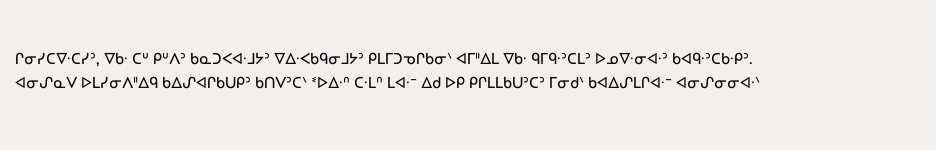ᒋᓂᓯᑕᐁᐧᑕᓯᐣ, ᐁᑲᐧ ᑕᐡ ᑭᐡᐱᐣ ᑲᓇᑐᐸᐊᐧᒧᔭᐣ ᐁᐃᐧᐸᑲᑫᓂᒧᔭᐣ ᑭᒪᒥᑐᓀᒋᑲᓂᐠ ᐊᒥᐦᐃᒪ ᐁᑲᐧ ᑫᒥᑫᐧᐣᑕᒪᐣ ᐅᓄᐁᐧᓂᐊᐧᐣ ᑲᐊᑫᐧᐣᑕᑲᐧᑭᐣ.
ᐊᓂᔑᓇᐯ ᐅᒪᓯᓂᐱᐦᐃᑫ ᑲᐃᔑᐊᒋᑲᑌᑭᐣ ᑲᑎᐯᐣᑕᐠ ᓫᐅᐃᐧᐢ ᑕᐧᒪᐢ ᒪᐊᐧᐨ ᐃᑯ ᐅᑭ ᑭᒋᒪᒪᑲᑌᐣᑕᐣ ᒥᓂᑯᐠ ᑲᐊᐃᔑᒪᒋᐊᐧᐨ ᐊᓂᔑᓂᓂᐊᐧᐠ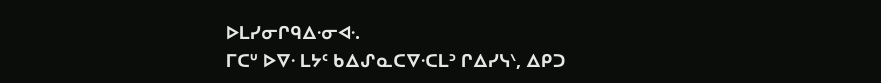ᐅᒪᓯᓂᒋᑫᐃᐧᓂᐊᐧ.
ᒥᑕᐡ ᐅᐁᐧ ᒪᔭᑦ ᑲᐃᔑᓇᑕᐁᐧᑕᒪᐣ ᒋᐃᓯᓭᐠ, ᐃᑭᑐ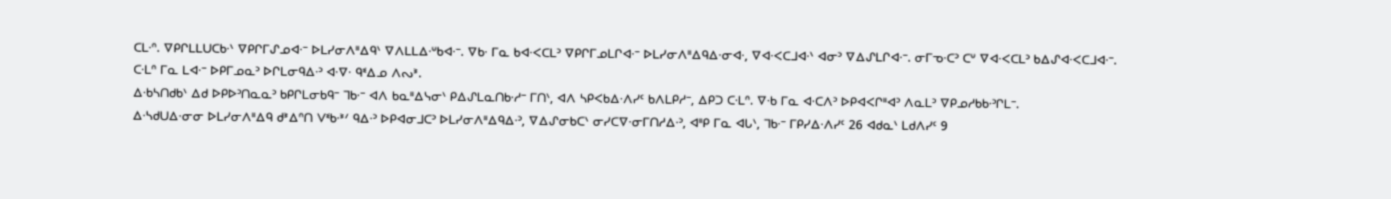ᑕᒪᐧᐢ. ᐁᑭᒋᒪᒪᑌᑕᑲᐧᐠ ᐁᑭᒋᒥᔑᓄᐊᐧᐨ ᐅᒪᓯᓂᐱᐦᐃᑫᐠ ᐁᐱᒪᒪᐃᐧᐡᑲᐊᐧᐨ. ᐁᑲᐧ ᒥᓇ ᑲᐊᐧᐸᑕᒪᐣ ᐁᑭᒋᒥᓄᒪᒋᐊᐧᐨ ᐅᒪᓯᓂᐱᐦᐃᑫᐃᐧᓂᐊᐧ, ᐁᐊᐧᐸᑕᒧᐊᐧᐠ ᐊᓂᐣ ᐁᐃᔑᒪᒋᐊᐧᐨ. ᓂᒥᓀᐧᑕᐣ ᑕᐡ ᐁᐊᐧᐸᑕᒪᐣ ᑲᐃᔑᐊᐧᐸᑕᒧᐊᐧᐨ.
ᑕᐧᒪᐢ ᒥᓇ ᒪᐊᐧᐨ ᐅᑭᒥᓄᓇᐣ ᐅᒋᒪᓂᑫᐃᐧᐣ ᐊᐧᐁᐧ ᑫᓫᐃᓄ ᐱᔓᕑ.
ᐃᐧᑲᓴᑎᑯᑲᐠ ᐃᑯ ᐅᑭᐅᐣᑎᓇᓇᐣ ᑲᑭᒋᒪᓂᑲᑫᐨ ᒣᑲᐧᐨ ᐊᐱ ᑲᓇᐦᐃᓭᓂᐠ ᑭᐃᔑᒪᓇᑎᑲᐧᓱᐨ ᒥᑎᐠ, ᐊᐱ ᓴᑭᐸᑲᐃᐧᐱᓯᑦ ᑲᐱᒪᑭᓱᐨ, ᐃᑭᑐ ᑕᐧᒪᐢ. ᐁᐧᑲ ᒥᓇ ᐊᐧᑕᐱᐣ ᐅᑭᐊᐸᒋᐦᐊᐣ ᐱᓇᒪᐣ ᐁᑭᓄᓱᑲᑲᐧᐣᒋᒪᐨ.
ᐃᐧᓴᑯᑌᐃᐧᓂᓂ ᐅᒪᓯᓂᐱᐦᐃᑫ ᑯᕑᐃᐢᑎ ᐯᓫᑲᐧᕑᐟ ᑫᐃᐧᐣ ᐅᑭᐊᓂᒧᑕᐣ ᐅᒪᓯᓂᐱᐦᐃᑫᐃᐧᐣ, ᐁᐃᔑᓂᑲᑕᐠ ᓂᓯᑕᐁᐧᓂᒥᑎᓱᐃᐧᐣ, ᐊᐦᑭ ᒥᓇ ᐊᒐᐠ, ᒣᑲᐧᐨ ᒥᑭᓯᐃᐧᐱᓯᑦ 26 ᐊᑯᓇᐠ ᒪᑯᐱᓯᑦ 9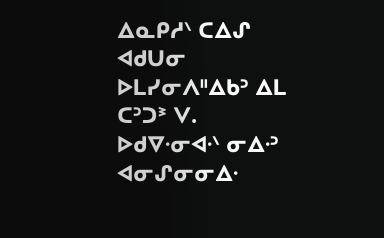ᐃᓇᑭᓱᐠ ᑕᐃᔑ ᐊᑯᑌᓂ ᐅᒪᓯᓂᐱᐦᐃᑲᐣ ᐃᒪ ᑕᐣᑐᕑ ᐯ.
ᐅᑯᐁᐧᓂᐊᐧᐠ ᓂᐃᐧᐣ ᐊᓂᔑᓂᓂᐃᐧ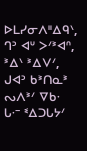ᐅᒪᓯᓂᐱᐦᐃᑫᐠ, ᒉᐣ ᐊᐡ ᐳᐟᕑᐊᐢ, ᕑᐃᐠ ᕑᐃᐯᐟ, ᒍᐊᐣ ᑲᕑᑎᓇᕑ ᔓᐱᕑᐟ ᐁᑲᐧ  ᒐᐧᐨ ᓫᐃᑐᒐᔭᐟ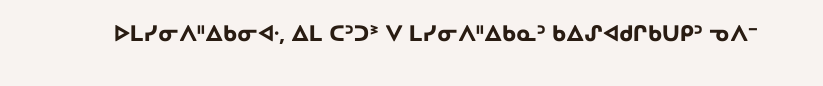ᐅᒪᓯᓂᐱᐦᐃᑲᓂᐊᐧ, ᐃᒪ ᑕᐣᑐᕑ ᐯ ᒪᓯᓂᐱᐦᐃᑲᓇᐣ ᑲᐃᔑᐊᑯᒋᑲᑌᑭᐣ ᓀᐱᐨ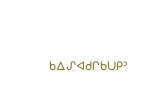ᑲᐃᔑᐊᑯᒋᑲᑌᑭᐣ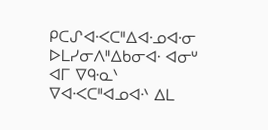ᑭᑕᔑᐊᐧᐸᑕᐦᐃᐊᐧᓄᐊᐧᓂ ᐅᒪᓯᓂᐱᐦᐃᑲᓂᐊᐧ ᐊᓂᐡ ᐊᒥ ᐁᑫᐧᓇᐠ ᐁᐊᐧᐸᑕᐦᐊᓄᐊᐧᐠ ᐃᒪ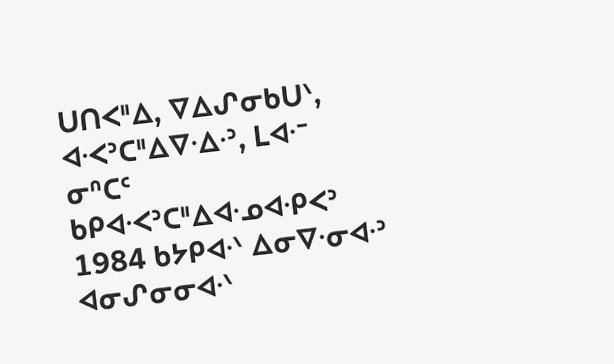ᑌᑎᐸᐦᐃ, ᐁᐃᔑᓂᑲᑌᐠ, ᐊᐧᐸᐣᑕᐦᐃᐁᐧᐃᐧᐣ, ᒪᐊᐧᐨ ᓂᐢᑕᑦ ᑲᑭᐊᐧᐸᐣᑕᐦᐃᐊᐧᓄᐊᐧᑭᐸᐣ 1984 ᑲᔭᑭᐊᐧᐠ ᐃᓂᐁᐧᓂᐊᐧᐣ ᐊᓂᔑᓂᓂᐊᐧᐠ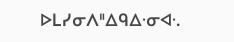ᐅᒪᓯᓂᐱᐦᐃᑫᐃᐧᓂᐊᐧ.